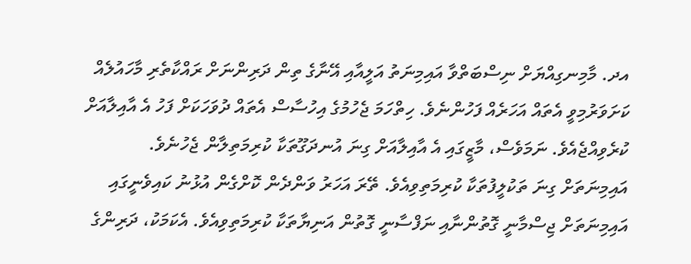އދ. މާމިނގިއްޔަށް ނިސްބަތްވާ އައިމިނަތު އަލީއާއި އޭނާގެ ތިން ދަރިންނަށް ރައްކާތެރި މާހައުލެއް ކަށަވަރުމިވީ އެތައް އަހަރެއް ފަހުންނެވެ. ހިތްހަމަ ޖެހުމުގެ އިހުސާސް އެތައް ދުވަހަކަށް ފަހު އެ އާއިލާއަށް ކުރެވިއްޖެއެވެ. ނަމަވެސް، މާޒީގައި އެ އާއިލާއަށް ގިނަ އުނދަގޫތަކާ ކުރިމަތިލާން ޖެހުނެވެ.
އައިމިނަތަށް ގިނަ ތަކުލީފުތަކާ ކުރިމަތިވިއެވެ. ތޭރަ އަހަރު ވަންދެން ކޮށްގެން އުޅުނު ކައިވެނީގައި އައިމިނަތަށް ޖިސްމާނީ ގޮތުންނާއި ނަފްސާނީ ގޮތުން އަނިޔާތަކާ ކުރިމަތިވިއެވެ. އެކަމަކު، ދަރިންގެ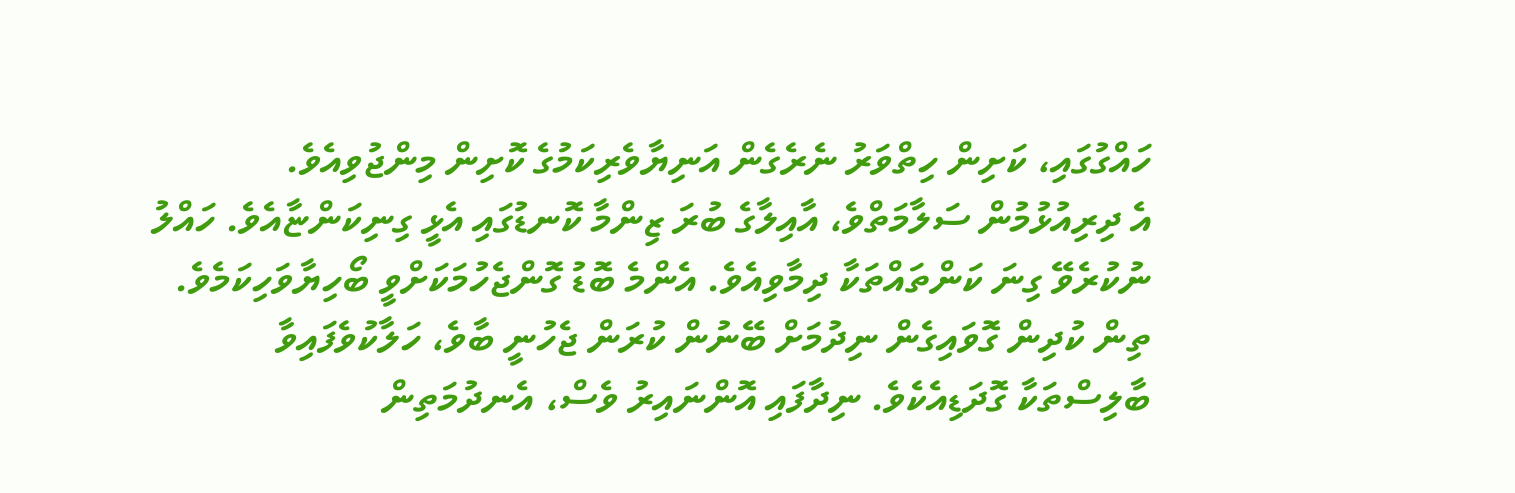ހައްގުގައި، ކަށިން ހިތްވަރު ނެރެގެން އަނިޔާވެރިކަމުގެ ކޮށިން މިންޖުވިއެވެ.
އެ ދިރިއުޅުމުން ސަލާމަތްވެ، އާއިލާގެ ބުރަ ޒިންމާ ކޮނޑުގައި އެޅީ ގިނިކަންޏާއެވެ. ހައްލު ނުކުރެވޭ ގިނަ ކަންތައްތަކާ ދިމާވިއެވެ. އެންމެ ބޮޑު ގޮންޖެހުމަކަށްވީ ބޯހިޔާވަހިކަމެވެ. ތިން ކުދިން ގޮވައިގެން ނިދުމަށް ބޭނުން ކުރަން ޖެހުނީ ބާވެ، ހަލާކުވެފައިވާ ބާލިސްތަކާ ގޮދަޑިއެކެވެ. ނިދާފައި އޮންނައިރު ވެސް، އެނދުމަތިން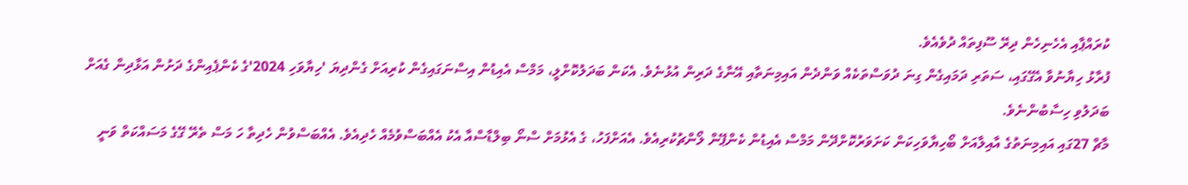ކުރައްޕާއި އެހެނިހެން ދިރޭ ސޫފިތައް ދުވެއެވެ.
ފުރާޅު ހިޔާނުވާ އެގޭގައި، ސަތަރި ދަމައިގެން ގިނަ ދުވަސްތަކެއް ވަންދެން އައިމިނަތާއި އޭނާގެ ދަރިން އުޅުނެވެ. އެކަން ބަދަލުކޮށްލީ، މަމްސް އެއިޑުން އިސްނަގައިގެން ކުރިއަށް ގެންދިޔަ 'ހިޔާވަހި 2024'ގެ ކެންޕެއިންގެ ދަށުން އަޅާދިން ގެއަށް ބަދަލުވި ހިސާބުންނެވެ.
މާޗް 27ގައި އައިމިނަތުގެ އާއިލާއަށް ބޯހިޔާވަހިކަން ކަށަވަރުކޮށްދޭން މަމްސް އެއިޑުން ކެންޕޭން ލޯންޗުކުރިއެވެ. އެއަށްފަހު، ގެ އެޅުމަށް ސްނޯ ބިލްޑާސްއާ އެކު އެއްބަސްވުމެއް ހެދިއެވެ. އެއްބަސްވުން ހެދިތާ ހަ މަސް ތެރޭ ގޭގެ މަސައްކަތް ވަނީ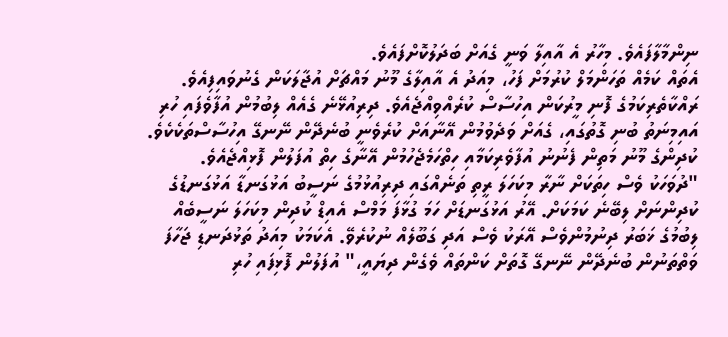ނިންމާލާފައެވެ. މިހާރު އެ އާއިލާ ވަނީ ގެއަށް ބަދަލުކޮށްފައެވެ.
އެތައް ކަމެއް ތަހަންމަލް ކުރުމަށް ފަހު، މިއަދު އެ އާއިލާގެ މޫނު މައްޗަށް އުޖާލަކަން ގެނުވައިފިއެވެ. ރައްކާތެރިކަމުގެ ފޮނި މީރުކަން އިހުސާސް ކުރެއްވިއްޖެއެވެ. ދިރިއުޅޭނެ ގެއެއް ލިބުމުން އުފާވެފައި ހުރި އައިމިނަތު ބުނި ގޮތުގައި، ގެއަށް ވަދެވުމުން އޭނާއަށް ކުރެވެނީ ބުނެދޭން ނޭނގޭ އިހުސާސްތަކެކެވެ. ކުދިންގެ މޫނު މަތިން ފެނުނު އުފާވެރިކަމާއި ހިތްހަމެޖެހުމުން އޭނާގެ ހިތް އުފަލުން ފޮޅިއްޖެއެވެ.
"ދުވަހަކު ވެސް ހިތަކަށް ނާރާ މިކަހަލަ ރީތި ތަނެއްގައި ދިރިއުޅުމުގެ ނަސީބު އަޅުގަނޑާ އަޅުގަނޑުގެ ކުދިންނަށް ލިބޭނެ ކަމަކަށް. އޭރު އަޅުގަނޑަށް ހަމަ ގުޅާފަ މަމްސް އެއިޑް ކުދިން މިކަހަލަ ނަސީބެއް ލިބުމުގެ ޚަބަރު ދިނުމުންވެސް އޭރަކު ވެސް އަދި ގަބޫލެއް ނުކުރެވޭ. އެކަމަކު މިއަދު ތަޅުދަނޑި ޖަހާފަ ވަތްތަނުން ބުނެދޭން ނޭނގޭ ގޮތަށް ކަންތައް ވެގެން ދިޔައީ،" އުފަލުން ފޮޅިފައި ހުރި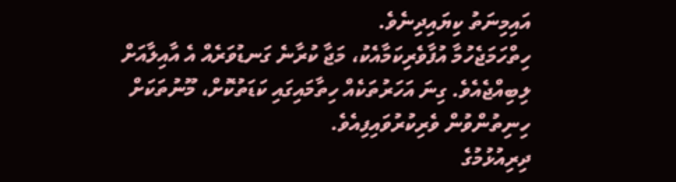އައިމިނަތު ކިޔައިދިނެވެ.
ހިތްހަމަޖެހުމާ އުފާވެރިކަމާއެކު، މަޖާ ކުރާނެ ގަނޑުވަރެއް އެ އާއިލާއަށް ލިބިއްޖެއެވެ. ގިނަ އަހަރުތަކެއް ހިތާމައިގައި ކަޑަތުކޮށް، މޫނުތަކަށް ހިނިތުންވުން ވެރިކުރުވައިފިއެވެ.
ދިރިއުޅުމުގެ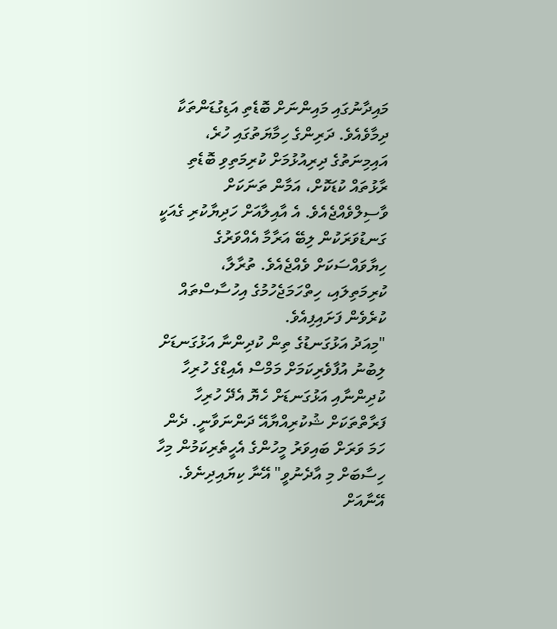މައިދާނުގައި މައިންނަށް ބޮޑެތި އަޑިގުޑަންތަކާ ދިމާވެއެވެ. ދަރިންގެ ހިމާޔަތުގައި ހުރެ، އައިމިނަތުގެ ދިރިއުޅުމަށް ކުރިމަތިވި ބޮޑެތި ރާޅުތައް ކުޑަކޮށް، އަމާން ތަނަކަށް ވާސިލްވެއްޖެއެވެ. އެ އާއިލާއަށް ހަދިޔާކުރި ގެއަކީ ގަނޑުވަރަކުން ލިބޭ އަރާމާ އެއްވަރުގެ ހިޔާވައްސަކަށް ވެއްޖެއެވެ. ތުރާލާ، ކުރިމަތިލައި، ހިތްހަމަޖެހުމުގެ އިހުސާސްތައް ކުރެވެން ފަށައިފިއެވެ.
"މިއަދު އަޅުގަނޑުގެ ތިން ކުދިންނާ އަޅުގަނޑަށް ލިބުނު އުފާވެރިކަމަށް މަމްސް އެއިޑްގެ ހުރިހާ ކުދިންނާއި އަޅުގަނޑަށް ހެޔޮ އެދޭ ހުރިހާ ފަރާތްތަކަށް ޝުކުރިއްޔާއޭ ދަންނަވާނީ. ދެން ހަމަ ވަރަށް ބައިވަރު މީހުންގެ އެހީތެރިކަމުން މިހާ ހިސާބަށް މި އާދެނުވީ" އޭނާ ކިޔައިދިނެވެ.
އޭނާއަށް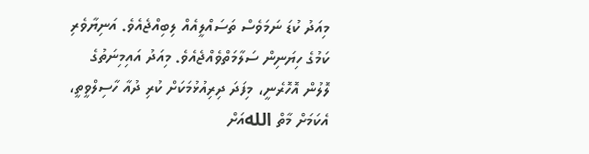މިއަދު ކުޑަ ނަމަވެސް ތަސައްލީއެއް ލިބިއްޖެއެވެ. އަނިޔާވެރި ކަމުގެ ހިޔަނިން ސަލާމަތްވެއްޖެއެވެ. މިއަދު އައިމިނަތުގެ ލޮލުން އޮހޮރެނީ، މިފަދަ ދިރިއުޅުމަކަށް ކުރި ދުއާ ހާސިލްވީތީ، އެކަމަށް މާތް اللهއަށް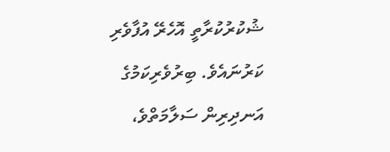ޝުކުރުކުރާތީ އޮހެރޭ އުފާވެރި ކަރުނައެވެ. ބިރުވެރިކަމުގެ އަނދިރިން ސަލާމަތްވެ،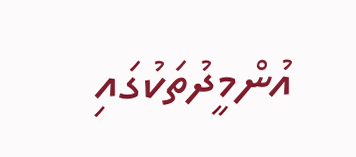އުންމީދުތަކުގައި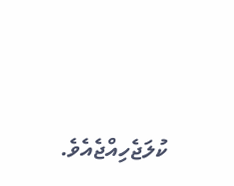ކުލަޖެހިއްޖެއެވެ.